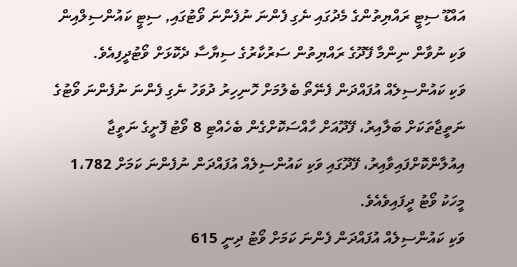އައްޑޫ ސިޓީ ރައްޔިތުންގެ މެދުގައި ނެގި ފެންނަ ނުފެންނަ ވޯޓުގައި, ސިޓީ ކައުންސިލްއިން ވަކި ނުވާން ނިންމާ ފޭދޫގެ ރައްޔިތުން ސަރުކާރުގެ ސިޔާސާ ދެކޮޅަށް ވޯޓުދީފިއެވެ.
ވަކި ކައުންސިލެއް އުފައްދަން ފެނޭތޯ ބެލުމަށް ހޮނިހިރު ދުވަހު ނެގި ފެންނަ ނުފެންނަ ވޯޓުގެ ނަތީޖާތަކަށް ބަލާއިރު، ފޭދޫއަށް ހާއްސަކޮށްގެން ބެހެއްޓި 8 ވޯޓު ފޮށީގެ ނަތީޖާ އިއުލާންކޮށްފައިވާއިރު، ފޭދޫގައި ވަކި ކައުންސިލެއް އުފައްދަން ނުފެންނަ ކަމަށް 1،782 މީހަކު ވޯޓު ދީފައިވެއެވެ.
ވަކި ކައުންސިލެއް އުފައްދަން ފެންނަ ކަމަށް ވޯޓު ދިނީ 615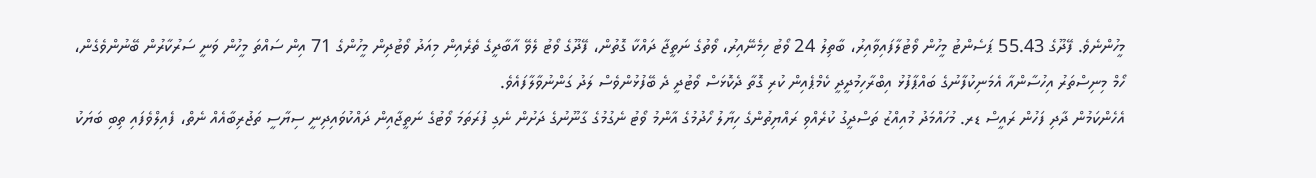މީހުންނެވެ. ފޭދޫގެ 55.43 ޕަސެންޓު މީހުން ވޯޓުލާފައިވާއިރު، ބާތިލު 24 ވޯޓު ހިމެނޭއިރު، ވޯތުގެ ނަތީޖާ ދައްކާ ގޮތުން، ފޭދޫގެ ވޯޓު ލެވޭ އާބާދީގެ ތެރެއިން މިއަދު ވޯޓުދިން މީހުންގެ 71 އިން ސައްތަ މީހުން ވަނީ ސަރުކާރުން ބޭނުންވެގެން، ހޯމް މިނިސްތަރު އިހުސާންއާ އެމަނިކުފާނުގެ ބައްޕާފުޅު އިބްރާހިމުދީދީ ކެމްޕެއިން ކުރި ގޮތާ ދެކޮޅަސް ވޯޓުދީ ދެ ބޭފުޅުންވެސް ލަދު ގަންނުވާލާފައެވެ.
އެހެންކަމުން ދާދި ފަހުން ރައީސް ޑރ. މުހައްމަދު މުއިއްޒު ތަސްދީގު ކުރެއްވި ރައްޔިތުންގެ ހިޔާލު ހޯދުމުގެ އާންމު ވޯޓު ނެގުމުގެ ގާނޫނުގެ ދަށުން ނެގި ފުރަތަމަ ވޯޓުގެ ނަތީޖާއިން ދައްކުވައިދިނީ ސިޔާސީ ތަޖުރިބާއެއް ނެތް، ފެއިލްވެފައި ތިބި ބަޔަކު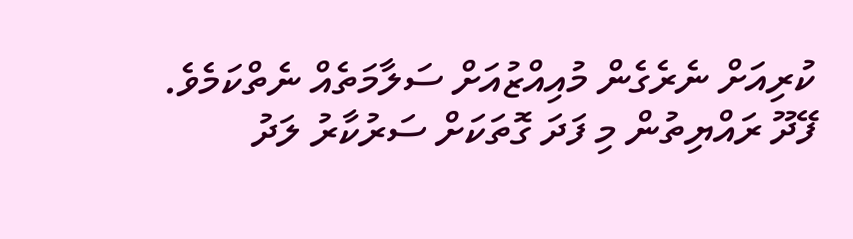ކުރިއަށް ނެރެގެން މުއިއްޒުއަށް ސަލާމަތެއް ނެތްކަމެވެ.
ފޭދޫ ރައްޔިތުން މި ފަދަ ގޮތަކަށް ސަރުކާރު ލަދު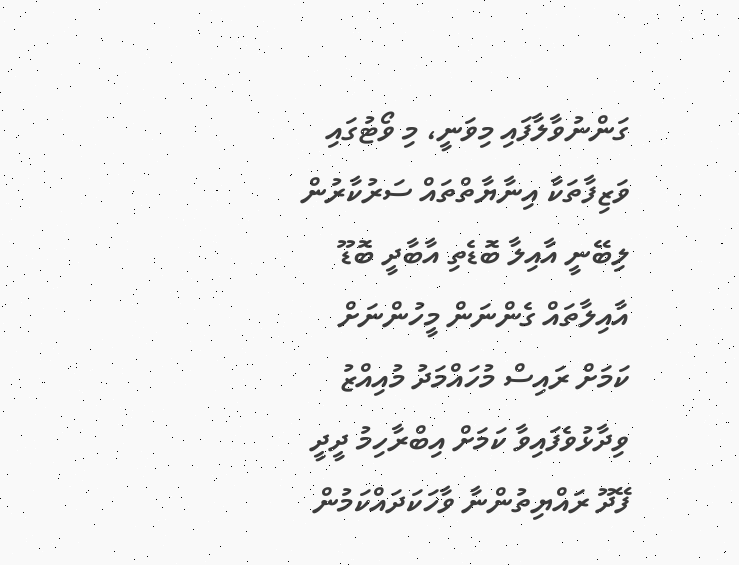ގަންނުވާލާފައި މިވަނީ، މި ވޯޓުގައި ވަޒިފާތަކާ އިނާޔާތްތައް ސަރުކާރުން ލިބޭނީ އާއިލާ ބޮޑެތި އާބާދީ ބޮޑޫ އާއިލާތައް ގެންނަން މީހުންނަށް ކަމަށް ރައިސް މުހައްމަދު މުއިއްޒު ވިދާޅުވެފައިވާ ކަމަށް އިބްރާހިމު ދީދީ ފޭދޫ ރައްޔިތުންނާ ވާހަކަދައްކަމުން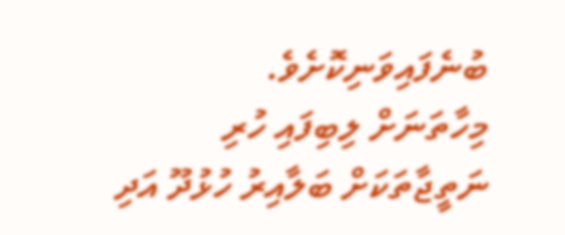ބުނެފައިވަނިކޮށެވެ.
މިހާތަނަށް ލިބިފައި ހުރި ނަތީޖާތަކަށް ބަލާއިރު ހުޅުދޫ އަދި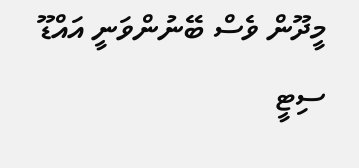މީދޫން ވެސް ބޭނުންވަނީ އައްޑޫ ސިޓީ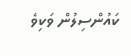ކައުންސިލުން ވަކިވެ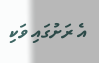އެ ރަށުގައި ވަކި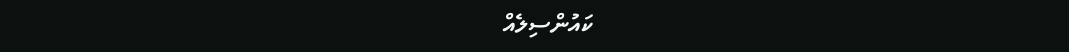ކައުންސިލެއް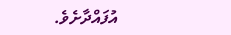އުފައްދާށެވެ.